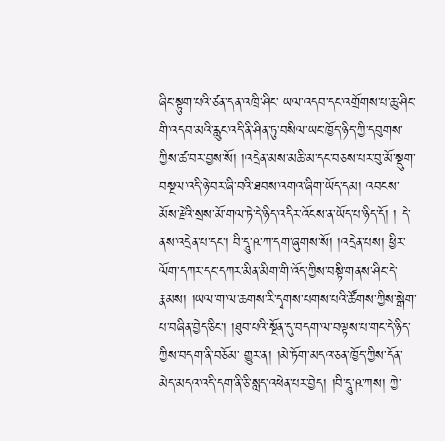ཞིང་སྟུག་པའི་ཙན་དན་འཁྲི་ཤིང་ ཡལ་འདབ་དང་འགྲོགས་པ་ཆུ་ཤིང་གི་འདབ་མའི་རླུང་འདི་ནི་ཤིན་ཏུ་བསིལ་ཡང་ཁྱོད་ཉིད་ཀྱི་དབུགས་ཀྱིས་ཚ་བར་བྱས་སོ། །འདྲེན་མས་མཆི་མ་དང་བཅས་པར་བུ་མོ་སྡུག་བསྔལ་འདི་ཉེ་བར་ཞི་བའི་ཐབས་འགའ་ཞིག་ཡོད་དམ། འབངས་མོས་རྗེའི་སྲས་མོ་གལ་ཏེ་དེ་ཉིད་འདིར་འོངས་ན་ཡོད་པ་ཉིད་དོ། ། དེ་ནས་འདྲེན་པ་དང་། བི་དཱུ་ཥ་ཀ་དག་ཞུགས་སོ། །འདྲེན་པས། ཕྱིར་ལོག་དཀར་དང་དཀར་མིན་མིག་གི་འོད་ཀྱིས་བསྟི་གནས་ཤིང་དེ་རྣམས། །ཡལ་ག་ལ་ཆགས་རི་དྭགས་པགས་པའི་ཚོགས་ཀྱིས་སྒེག་པ་བཞིན་བྱེད་ཅིང་། །ཐུབ་པའི་སྔོན་དུ་བདག་ལ་བལྟས་པ་གང་དེ་ཉིད་ཀྱིས་བདག་ནི་བཅོམ་ གྱུར་ན། །མེ་ཏོག་མདའ་ཅན་ཁྱོད་ཀྱིས་དོན་མེད་མདའ་འདི་དག་ནི་ཅི་སླད་འཕེན་པར་བྱེད། །བི་དཱུ་ཥ་ཀས། ཀྱེ་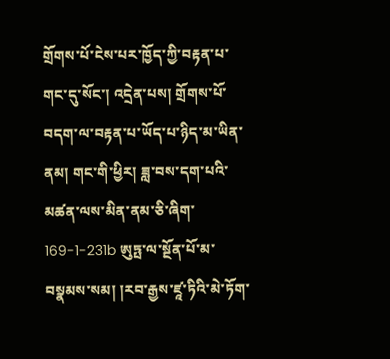གྲོགས་པོ་ངེས་པར་ཁྱོད་ཀྱི་བརྟན་པ་གང་དུ་སོང་། འདྲེན་པས། གྲོགས་པོ་བདག་ལ་བརྟན་པ་ཡོད་པ་ཉིད་མ་ཡིན་ནམ། གང་གི་ཕྱིར། ཟླ་བས་དག་པའི་མཚན་ལས་མིན་ནམ་ཅི་ཞིག་ 169-1-231b ཨུཏྤ་ལ་སྔོན་པོ་མ་བསྣམས་སམ། །རབ་རྒྱས་ཛཱ་ཏིའི་མེ་ཏོག་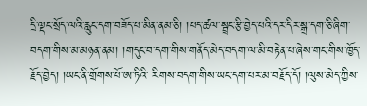དྲི་ལྡང་སྲོད་ལའི་རླུང་དག་བཟོད་པ་མིན་ནམ་ཅི། །པད་ཚལ་སྦྲང་རྩི་བྱེད་པའི་དར་དིར་སྒྲ་དག་ཅི་ཞིག་བདག་གིས་མ་མཉན་ནམ། །གདུང་བ་དག་གིས་གནོད་མེད་བདག་ལ་མི་བརྟེན་པ་ཞེས་གང་གིས་ཁྱོད་རྗོད་བྱེད། །ཡང་ནི་གྲོགས་པོ་ཨ་ཏིའི་ རིགས་བདག་གིས་ཡང་དག་པར་མ་བརྗོད་དོ། །ལུས་མེད་ཀྱིས་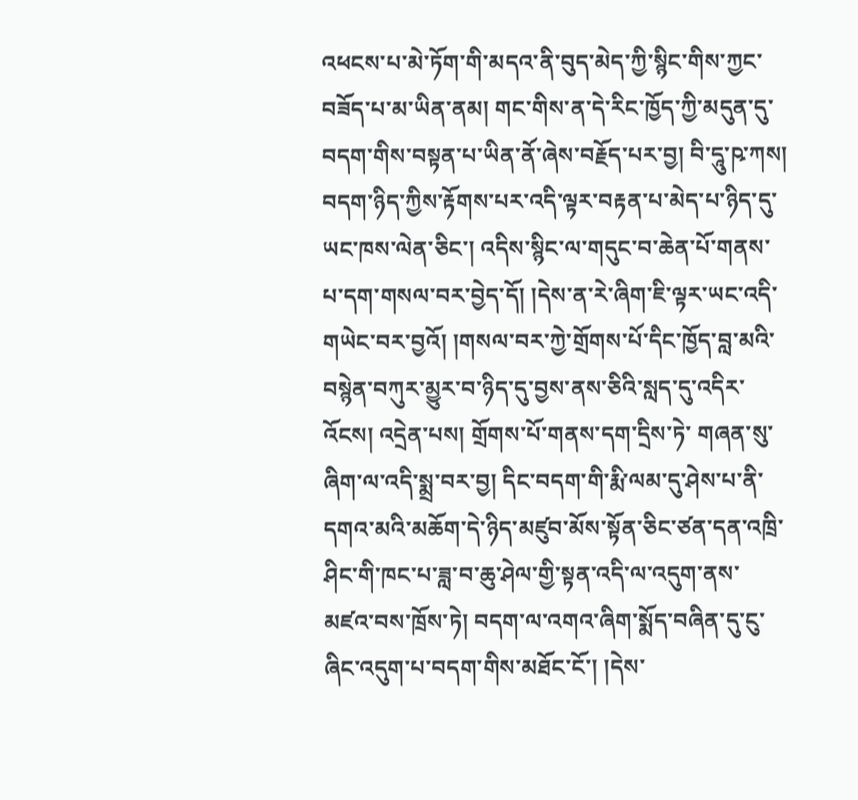འཕངས་པ་མེ་ཏོག་གི་མདའ་ནི་བུད་མེད་ཀྱི་སྙིང་གིས་ཀྱང་བཟོད་པ་མ་ཡིན་ནམ། གང་གིས་ན་དེ་རིང་ཁྱོད་ཀྱི་མདུན་དུ་བདག་གིས་བསྟན་པ་ཡིན་ནོ་ཞེས་བརྗོད་པར་བྱ། བི་དཱུ་ཥ་ཀས། བདག་ཉིད་ཀྱིས་རྟོགས་པར་འདི་ལྟར་བརྟན་པ་མེད་པ་ཉིད་དུ་ ཡང་ཁས་ལེན་ཅིང་། འདིས་སྙིང་ལ་གདུང་བ་ཆེན་པོ་གནས་པ་དག་གསལ་བར་བྱེད་དོ། །དེས་ན་རེ་ཞིག་ཇི་ལྟར་ཡང་འདི་གཡེང་བར་བྱའོ། །གསལ་བར་ཀྱེ་གྲོགས་པོ་དིང་ཁྱོད་བླ་མའི་བསྙེན་བཀུར་མྱུར་བ་ཉིད་དུ་བྱས་ནས་ཅིའི་སླད་དུ་འདིར་འོངས། འདྲེན་པས། གྲོགས་པོ་གནས་དག་དྲིས་ཏེ་ གཞན་སུ་ཞིག་ལ་འདི་སྨྲ་བར་བྱ། དིང་བདག་གི་རྨི་ལམ་དུ་ཤེས་པ་ནི་དགའ་མའི་མཆོག་དེ་ཉིད་མཛུབ་མོས་སྟོན་ཅིང་ཙན་དན་འཁྲི་ཤིང་གི་ཁང་པ་ཟླ་བ་ཆུ་ཤེལ་གྱི་སྟན་འདི་ལ་འདུག་ནས་མཛའ་བས་ཁྲོས་ཏེ། བདག་ལ་འགའ་ཞིག་སྨོད་བཞིན་དུ་ངུ་ཞིང་འདུག་པ་བདག་གིས་མཐོང་ངོ་། །དེས་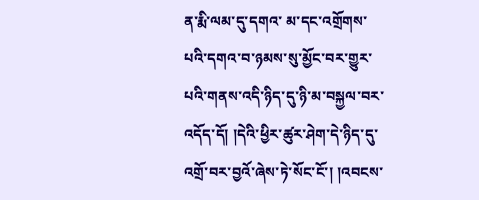ན་རྨི་ལམ་དུ་དགའ་ མ་དང་འགྲོགས་པའི་དགའ་བ་ཉམས་སུ་མྱོང་བར་གྱུར་པའི་གནས་འདི་ཉིད་དུ་ཉི་མ་བསྐྱལ་བར་འདོད་དོ། །དེའི་ཕྱིར་ཚུར་ཤེག་དེ་ཉིད་དུ་འགྲོ་བར་བྱའོ་ཞེས་ཏེ་སོང་ངོ་། །འབངས་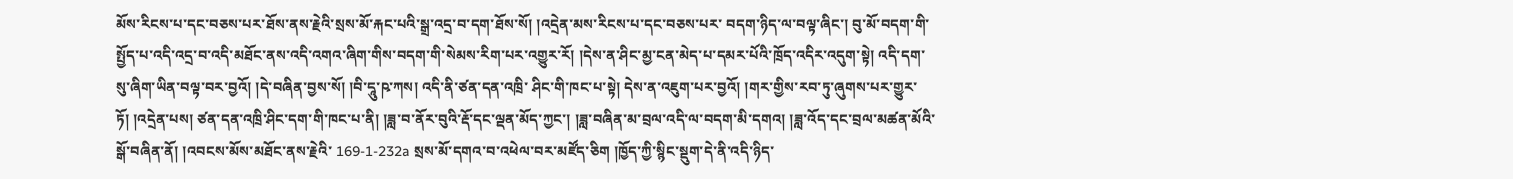མོས་རིངས་པ་དང་བཅས་པར་ཐོས་ནས་རྗེའི་སྲས་མོ་རྐང་པའི་སྒྲ་འདྲ་བ་དག་ཐོས་སོ། །འདྲེན་མས་རིངས་པ་དང་བཅས་པར་ བདག་ཉིད་ལ་བལྟ་ཞིང་། བུ་མོ་བདག་གི་སྤྱོད་པ་འདི་འདྲ་བ་འདི་མཐོང་ནས་འདི་འགའ་ཞིག་གིས་བདག་གི་སེམས་རིག་པར་འགྱུར་རོ། །དེས་ན་ཤིང་མྱ་ངན་མེད་པ་དམར་པོའི་ཁྲོད་འདིར་འདུག་སྟེ། འདི་དག་སུ་ཞིག་ཡིན་བལྟ་བར་བྱའོ། །དེ་བཞིན་བྱས་སོ། །བི་དཱུ་ཥ་ཀས། འདི་ནི་ཙན་དན་འཁྲི་ ཤིང་གི་ཁང་པ་སྟེ། དེས་ན་འཇུག་པར་བྱའོ། །གར་གྱིས་རབ་ཏུ་ཞུགས་པར་གྱུར་ཏོ། །འདྲེན་པས། ཙན་དན་འཁྲི་ཤིང་དག་གི་ཁང་པ་ནི། །ཟླ་བ་ནོར་བུའི་རྡོ་དང་ལྡན་མོད་ཀྱང་། །ཟླ་བཞིན་མ་བྲལ་འདི་ལ་བདག་མི་དགའ། །ཟླ་འོད་དང་བྲལ་མཚན་མོའི་སྒོ་བཞིན་ནོ། །འབངས་མོས་མཐོང་ནས་རྗེའི་ 169-1-232a སྲས་མོ་དགའ་བ་འཕེལ་བར་མཛོད་ཅིག །ཁྱོད་ཀྱི་སྙིང་སྡུག་དེ་ནི་འདི་ཉིད་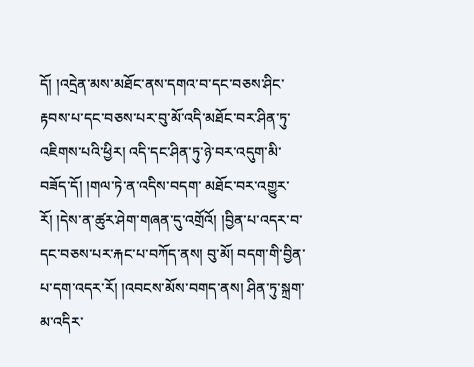དོ། །འདྲེན་མས་མཐོང་ནས་དགའ་བ་དང་བཅས་ཤིང་རྟབས་པ་དང་བཅས་པར་བུ་མོ་འདི་མཐོང་བར་ཤིན་ཏུ་འཇིགས་པའི་ཕྱིར། འདི་དང་ཤིན་ཏུ་ཉེ་བར་འདུག་མི་བཟོད་དོ། །གལ་ཏེ་ན་འདིས་བདག་ མཐོང་བར་འགྱུར་རོ། །དེས་ན་ཚུར་ཤེག་གཞན་དུ་འགྲོའོ། །བྱིན་པ་འདར་བ་དང་བཅས་པར་རྐང་པ་བཀོད་ནས། བུ་མོ། བདག་གི་བྱིན་པ་དག་འདར་རོ། །འབངས་མོས་བགད་ནས། ཤིན་ཏུ་སྐྲག་མ་འདིར་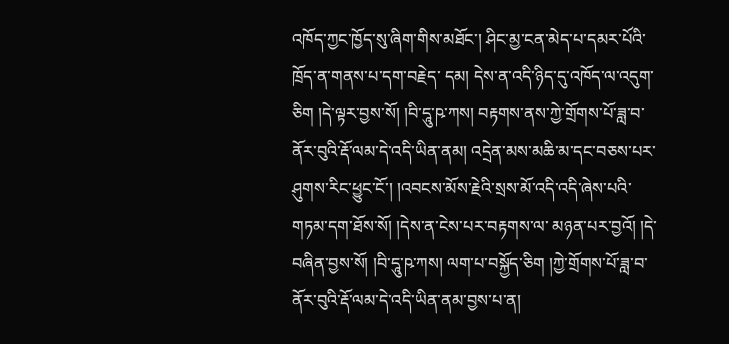འཁོད་ཀྱང་ཁྱོད་སུ་ཞིག་གིས་མཐོང་། ཤིང་མྱ་ངན་མེད་པ་དམར་པོའི་ཁྲོད་ན་གནས་པ་དག་བརྗེད་ དམ། དེས་ན་འདི་ཉིད་དུ་འཁོད་ལ་འདུག་ཅིག །དེ་ལྟར་བྱས་སོ། །བི་དཱུ་ཥ་ཀས། བརྟགས་ནས་ཀྱེ་གྲོགས་པོ་ཟླ་བ་ནོར་བུའི་རྡོ་ལམ་དེ་འདི་ཡིན་ནམ། འདྲེན་མས་མཆི་མ་དང་བཅས་པར་ཤུགས་རིང་ཕྱུང་ངོ་། །འབངས་མོས་རྗེའི་སྲས་མོ་འདི་འདི་ཞེས་པའི་གཏམ་དག་ཐོས་སོ། །དེས་ན་ངེས་པར་བརྟགས་ལ་ མཉན་པར་བྱའོ། །དེ་བཞིན་བྱས་སོ། །བི་དཱུ་ཥ་ཀས། ལག་པ་བསྐྱོད་ཅིག །ཀྱེ་གྲོགས་པོ་ཟླ་བ་ནོར་བུའི་རྡོ་ལམ་དེ་འདི་ཡིན་ནམ་བྱས་པ་ན།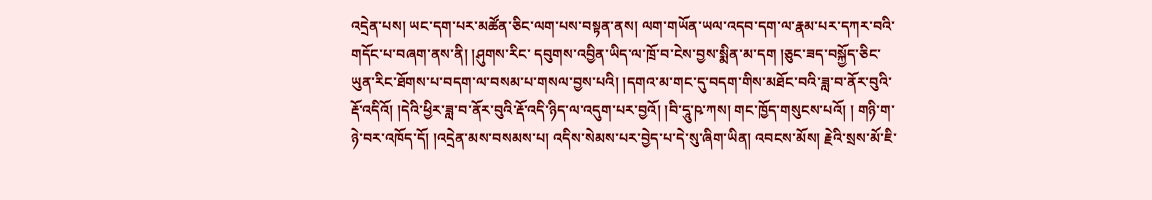འདྲེན་པས། ཡང་དག་པར་མཚོན་ཅིང་ལག་པས་བསྟན་ནས། ལག་གཡོན་ཡལ་འདབ་དག་ལ་རྣམ་པར་དཀར་བའི་གདོང་པ་བཞག་ནས་ནི། །ཤུགས་རིང་ དབུགས་འབྱིན་ཡིད་ལ་ཁྲོ་བ་ངེས་བྱས་སྨིན་མ་དག །ཅུང་ཟད་བསྐྱོད་ཅིང་ཡུན་རིང་ཐོགས་པ་བདག་ལ་བསམ་པ་གསལ་བྱས་པའི། །དགའ་མ་གང་དུ་བདག་གིས་མཐོང་བའི་ཟླ་བ་ནོར་བུའི་རྡོ་འདིའོ། །དེའི་ཕྱིར་ཟླ་བ་ནོར་བུའི་རྡོ་འདི་ཉིད་ལ་འདུག་པར་བྱའོ། །བི་དཱུ་ཥ་ཀས། གང་ཁྱོད་གསུངས་པའོ། ། གཉི་ག་ཉེ་བར་འཁོད་དོ། །འདྲེན་མས་བསམས་པ། འདིས་སེམས་པར་བྱེད་པ་དེ་སུ་ཞིག་ཡིན། འབངས་མོས། རྗེའི་སྲས་མོ་ཇི་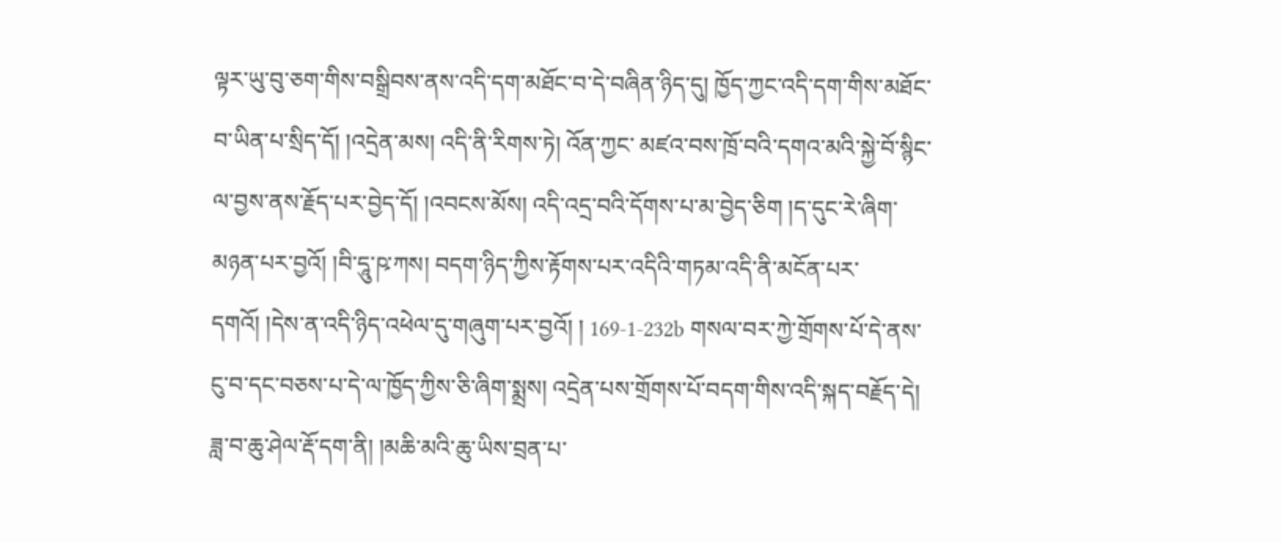ལྟར་ཡུ་བུ་ཅག་གིས་བསྒྲིབས་ནས་འདི་དག་མཐོང་བ་དེ་བཞིན་ཉིད་དུ། ཁྱོད་ཀྱང་འདི་དག་གིས་མཐོང་བ་ཡིན་པ་སྲིད་དོ། །འདྲེན་མས། འདི་ནི་རིགས་ཏེ། འོན་ཀྱང་ མཛའ་བས་ཁྲོ་བའི་དགའ་མའི་སྐྱེ་བོ་སྙིང་ལ་བྱས་ནས་རྗོད་པར་བྱེད་དོ། །འབངས་མོས། འདི་འདྲ་བའི་དོགས་པ་མ་བྱེད་ཅིག །ད་དུང་རེ་ཞིག་མཉན་པར་བྱའོ། །བི་དཱུ་ཥ་ཀས། བདག་ཉིད་ཀྱིས་རྟོགས་པར་འདིའི་གཏམ་འདི་ནི་མངོན་པར་དགའོ། །དེས་ན་འདི་ཉིད་འཕེལ་དུ་གཞུག་པར་བྱའོ། ། 169-1-232b གསལ་བར་ཀྱེ་གྲོགས་པོ་དེ་ནས་ངུ་བ་དང་བཅས་པ་དེ་ལ་ཁྱོད་ཀྱིས་ཅི་ཞིག་སྨྲས། འདྲེན་པས་གྲོགས་པོ་བདག་གིས་འདི་སྐད་བརྗོད་དེ། ཟླ་བ་ཆུ་ཤེལ་རྡོ་དག་ནི། །མཆི་མའི་ཆུ་ཡིས་བྲན་པ་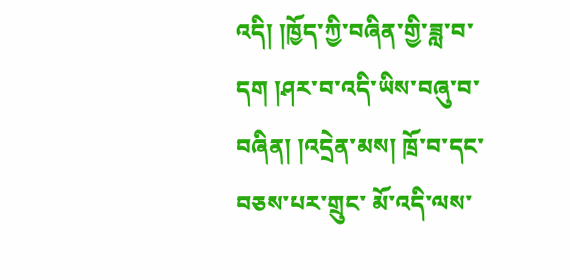འདི། །ཁྱོད་ཀྱི་བཞིན་གྱི་ཟླ་བ་དག །ཤར་བ་འདི་ཡིས་བཞུ་བ་བཞིན། །འདྲེན་མས། ཁྲོ་བ་དང་བཅས་པར་གྲུང་ མོ་འདི་ལས་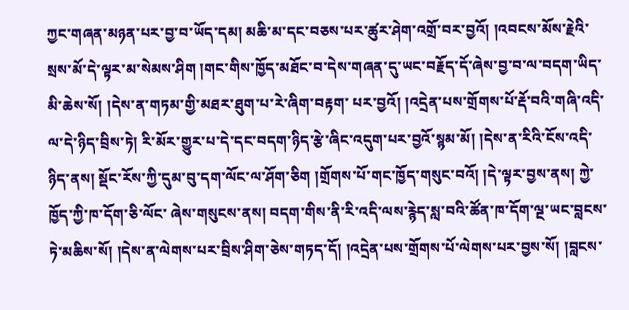ཀྱང་གཞན་མཉན་པར་བྱ་བ་ཡོད་དམ། མཆི་མ་དང་བཅས་པར་ཚུར་ཤེག་འགྲོ་བར་བྱའོ། །འབངས་མོས་རྗེའི་སྲས་མོ་དེ་ལྟར་མ་སེམས་ཤིག །གང་གིས་ཁྱོད་མཐོང་བ་དེས་གཞན་དུ་ཡང་བརྗོད་དོ་ཞེས་བྱ་བ་ལ་བདག་ཡིད་མི་ཆེས་སོ། །དེས་ན་གཏམ་གྱི་མཐར་ཐུག་པ་རེ་ཞིག་བརྟག་ པར་བྱའོ། །འདྲེན་པས་གྲོགས་པོ་རྡོ་བའི་གཞི་འདི་ལ་དེ་ཉིད་བྲིས་ཏེ། རི་མོར་གྱུར་པ་དེ་དང་བདག་ཉིད་རྩེ་ཞིང་འདུག་པར་བྱའོ་སྙམ་མོ། །དེས་ན་རིའི་ངོས་འདི་ཉིད་ནས། སྡོང་རོས་ཀྱི་དུམ་བུ་དག་ལོང་ལ་ཤོག་ཅིག །གྲོགས་པོ་གང་ཁྱོད་གསུང་བའོ། །དེ་ལྟར་བྱས་ནས། ཀྱེ་ཁྱོད་ཀྱི་ཁ་དོག་ཅི་ལོང་ ཞེས་གསུངས་ནས། བདག་གིས་ནི་རི་འདི་ལས་རྙེད་སླ་བའི་ཚོན་ཁ་དོག་ལྔ་ཡང་བླངས་ཏེ་མཆིས་སོ། །དེས་ན་ལེགས་པར་བྲིས་ཤིག་ཅེས་གཏད་དོ། །འདྲེན་པས་གྲོགས་པོ་ལེགས་པར་བྱས་སོ། །བླངས་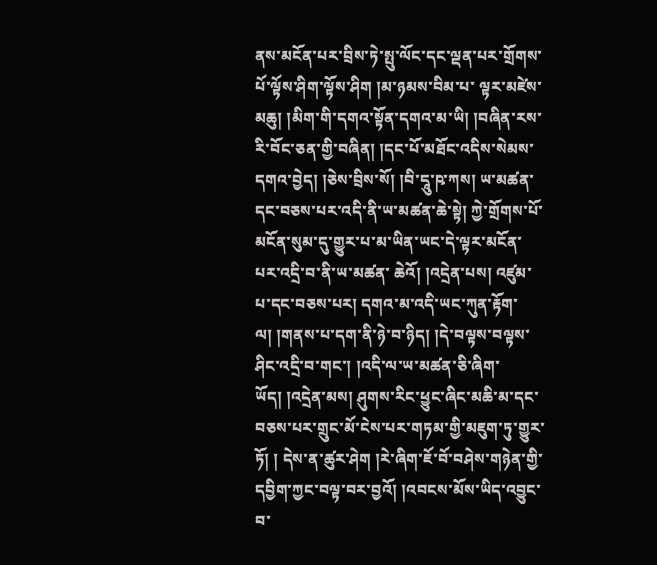ནས་མངོན་པར་བྲིས་ཏེ་སྤུ་ལོང་དང་ལྡན་པར་གྲོགས་པོ་ལྟོས་ཤིག་ལྟོས་ཤིག །མ་ཉམས་བིམ་པ་ ལྟར་མཛེས་མཆུ། །མིག་གི་དགའ་སྟོན་དགའ་མ་ཡི། །བཞིན་རས་རི་བོང་ཅན་གྱི་བཞིན། །དང་པོ་མཐོང་འདིས་སེམས་དགའ་བྱེད། །ཅེས་བྲིས་སོ། །བི་དཱུ་ཥ་ཀས། ཡ་མཚན་དང་བཅས་པར་འདི་ནི་ཡ་མཚན་ཆེ་སྟེ། ཀྱེ་གྲོགས་པོ་མངོན་སུམ་དུ་གྱུར་པ་མ་ཡིན་ཡང་དེ་ལྟར་མངོན་པར་འདྲི་བ་ནི་ཡ་མཚན་ ཆེའོ། །འདྲེན་པས། འཛུམ་པ་དང་བཅས་པར། དགའ་མ་འདི་ཡང་ཀུན་རྟོག་ལ། །གནས་པ་དག་ནི་ཉེ་བ་ཉིད། །དེ་བལྟས་བལྟས་ཤིང་འདྲི་བ་གང་། །འདི་ལ་ཡ་མཚན་ཅི་ཞིག་ཡོད། །འདྲེན་མས། ཤུགས་རིང་ཕྱུང་ཞིང་མཆི་མ་དང་བཅས་པར་གྲུང་མོ་ངེས་པར་གཏམ་གྱི་མཇུག་ཏུ་གྱུར་ཏོ། ། དེས་ན་ཚུར་ཤེག །རེ་ཞིག་ཇོ་བོ་བཤེས་གཉེན་གྱི་དབྱིག་ཀྱང་བལྟ་བར་བྱའོ། །འབངས་མོས་ཡིད་འབྱུང་བ་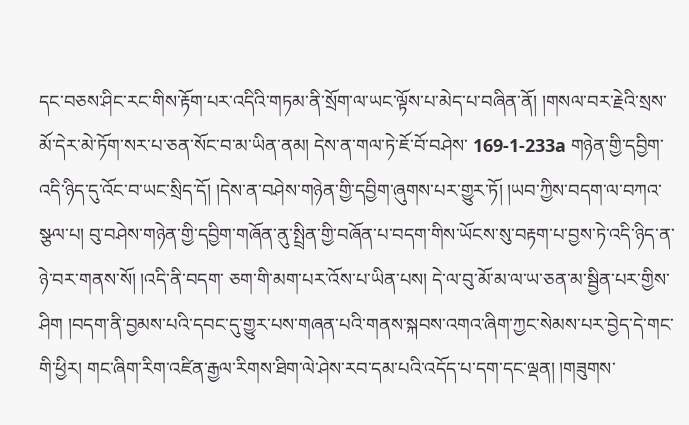དང་བཅས་ཤིང་རང་གིས་རྟོག་པར་འདིའི་གཏམ་ནི་སྲོག་ལ་ཡང་ལྟོས་པ་མེད་པ་བཞིན་ནོ། །གསལ་བར་རྗེའི་སྲས་མོ་དེར་མེ་ཏོག་སར་པ་ཅན་སོང་བ་མ་ཡིན་ནམ། དེས་ན་གལ་ཏེ་ཇོ་བོ་བཤེས་ 169-1-233a གཉེན་གྱི་དབྱིག་འདི་ཉིད་དུ་འོང་བ་ཡང་སྲིད་དོ། །དེས་ན་བཤེས་གཉེན་གྱི་དབྱིག་ཞུགས་པར་གྱུར་ཏོ། །ཡབ་ཀྱིས་བདག་ལ་བཀའ་སྩལ་པ། བུ་བཤེས་གཉེན་གྱི་དབྱིག་གཞོན་ནུ་སྤྲིན་གྱི་བཞོན་པ་བདག་གིས་ཡོངས་སུ་བརྟག་པ་བྱས་ཏེ་འདི་ཉིད་ན་ཉེ་བར་གནས་སོ། །འདི་ནི་བདག་ ཅག་གི་མག་པར་འོས་པ་ཡིན་པས། དེ་ལ་བུ་མོ་མ་ལ་ཡ་ཅན་མ་སྦྱིན་པར་གྱིས་ཤིག །བདག་ནི་བྱམས་པའི་དབང་དུ་གྱུར་པས་གཞན་པའི་གནས་སྐབས་འགའ་ཞིག་ཀྱང་སེམས་པར་བྱེད་དེ་གང་གི་ཕྱིར། གང་ཞིག་རིག་འཛིན་རྒྱལ་རིགས་ཐིག་ལེ་ཤེས་རབ་དམ་པའི་འདོད་པ་དག་དང་ལྡན། །གཟུགས་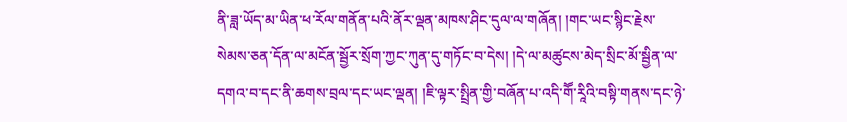ནི་ཟླ་ཡོད་མ་ཡིན་ཕ་རོལ་གནོན་པའི་ནོར་ལྡན་མཁས་ཤིང་དུལ་ལ་གཞོན། །གང་ཡང་སྙིང་རྗེས་སེམས་ཅན་དོན་ལ་མངོན་སྦྱོར་སྲོག་ཀྱང་ཀུན་དུ་གཏོང་བ་དེས། །དེ་ལ་མཚུངས་མེད་སྲིང་མོ་སྦྱིན་ལ་དགའ་བ་དང་ནི་ཆགས་བྲལ་དང་ཡང་ལྡན། །ཇི་ལྟར་སྤྲིན་གྱི་བཞོན་པ་འདི་གཽ་རཱིའི་བསྟི་གནས་དང་ཉེ་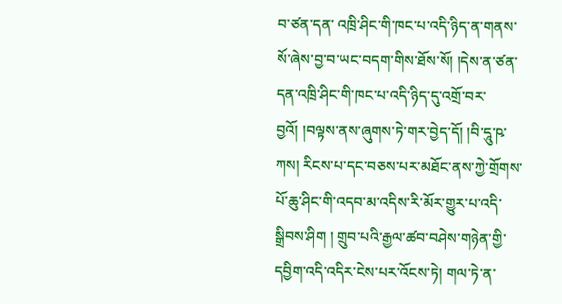བ་ཙན་དན་ འཁྲི་ཤིང་གི་ཁང་པ་འདི་ཉིད་ན་གནས་སོ་ཞེས་བྱ་བ་ཡང་བདག་གིས་ཐོས་སོ། །དེས་ན་ཙན་དན་འཁྲི་ཤིང་གི་ཁང་པ་འདི་ཉིད་དུ་འགྲོ་བར་བྱའོ། །བལྟས་ནས་ཞུགས་ཏེ་གར་བྱེད་དོ། །བི་དཱུ་ཥ་ཀས། རིངས་པ་དང་བཅས་པར་མཐོང་ནས་ཀྱེ་གྲོགས་པོ་ཆུ་ཤིང་གི་འདབ་མ་འདིས་རི་མོར་གྱུར་པ་འདི་སྒྲིབས་ཤིག ། གྲུབ་པའི་རྒྱལ་ཚབ་བཤེས་གཉེན་གྱི་དབྱིག་འདི་འདིར་ངེས་པར་འོངས་ཏེ། གལ་ཏེ་ན་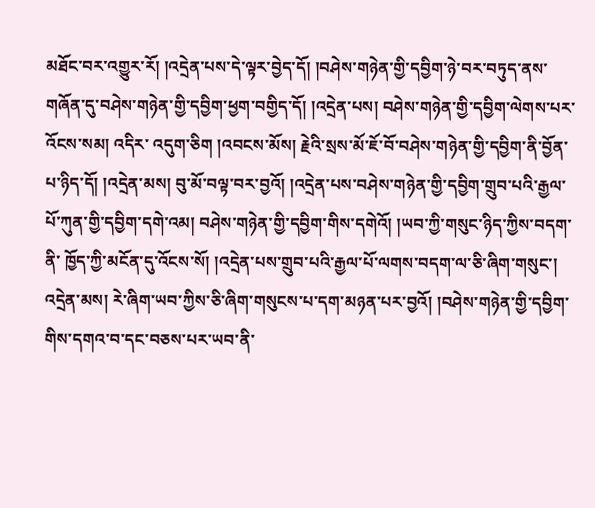མཐོང་བར་འགྱུར་རོ། །འདྲེན་པས་དེ་ལྟར་བྱེད་དོ། །བཤེས་གཉེན་གྱི་དབྱིག་ཉེ་བར་བཏུད་ནས་གཞོན་དུ་བཤེས་གཉེན་གྱི་དབྱིག་ཕྱག་བགྱིད་དོ། །འདྲེན་པས། བཤེས་གཉེན་གྱི་དབྱིག་ལེགས་པར་འོངས་སམ། འདིར་ འདུག་ཅིག །འབངས་མོས། རྗེའི་སྲས་མོ་ཇོ་བོ་བཤེས་གཉེན་གྱི་དབྱིག་ནི་བྱོན་པ་ཉིད་དོ། །འདྲེན་མས། བུ་མོ་བལྟ་བར་བྱའོ། །འདྲེན་པས་བཤེས་གཉེན་གྱི་དབྱིག་གྲུབ་པའི་རྒྱལ་པོ་ཀུན་གྱི་དབྱིག་དགེ་འམ། བཤེས་གཉེན་གྱི་དབྱིག་གིས་དགེའོ། །ཡབ་ཀྱི་གསུང་ཉིད་ཀྱིས་བདག་ནི་ ཁྱོད་ཀྱི་མངོན་དུ་འོངས་སོ། །འདྲེན་པས་གྲུབ་པའི་རྒྱལ་པོ་ལགས་བདག་ལ་ཅི་ཞིག་གསུང་། འདྲེན་མས། རེ་ཞིག་ཡབ་ཀྱིས་ཅི་ཞིག་གསུངས་པ་དག་མཉན་པར་བྱའོ། །བཤེས་གཉེན་གྱི་དབྱིག་གིས་དགའ་བ་དང་བཅས་པར་ཡབ་ནི་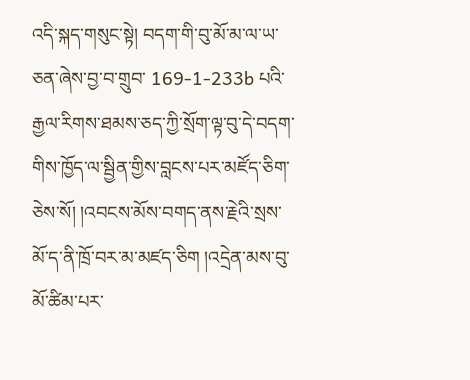འདི་སྐད་གསུང་སྟེ། བདག་གི་བུ་མོ་མ་ལ་ཡ་ཅན་ཞེས་བྱ་བ་གྲུབ་ 169-1-233b པའི་རྒྱལ་རིགས་ཐམས་ཅད་ཀྱི་སྲོག་ལྟ་བུ་དེ་བདག་གིས་ཁྱོད་ལ་སྦྱིན་གྱིས་བླངས་པར་མཛོད་ཅིག་ཅེས་སོ། །འབངས་མོས་བགད་ནས་རྗེའི་སྲས་མོ་ད་ནི་ཁྲོ་བར་མ་མཛད་ཅིག །འདྲེན་མས་བུ་མོ་ཚིམ་པར་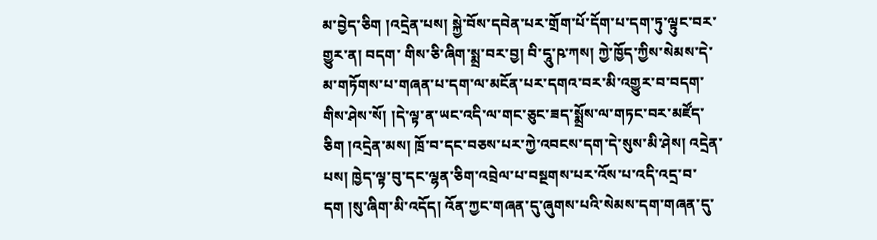མ་བྱེད་ཅིག །འདྲེན་པས། སྐྱེ་བོས་དབེན་པར་གྲོག་པོ་དོག་པ་དག་ཏུ་ལྟུང་བར་གྱུར་ན། བདག་ གིས་ཅི་ཞིག་སྨྲ་བར་བྱ། བི་དཱུ་ཥ་ཀས། ཀྱེ་ཁྱོད་ཀྱིས་སེམས་དེ་མ་གཏོགས་པ་གཞན་པ་དག་ལ་མངོན་པར་དགའ་བར་མི་འགྱུར་བ་བདག་གིས་ཤེས་སོ། །དེ་ལྟ་ན་ཡང་འདི་ལ་གང་ཅུང་ཟད་སྨྲོས་ལ་གཏང་བར་མཛོད་ཅིག །འདྲེན་མས། ཁྲོ་བ་དང་བཅས་པར་ཀྱེ་འབངས་དག་དེ་སུས་མི་ཤེས། འདྲེན་པས། ཁྱེད་ལྟ་བུ་དང་ལྷན་ཅིག་འབྲེལ་པ་བསྔགས་པར་འོས་པ་འདི་འདྲ་བ་དག །སུ་ཞིག་མི་འདོད། འོན་ཀྱང་གཞན་དུ་ཞུགས་པའི་སེམས་དག་གཞན་དུ་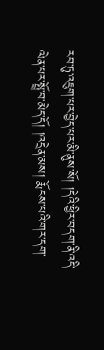རབ་ཏུ་འཇུག་པར་བྱེད་པར་མི་ནུས་སོ། །དེའི་ཕྱིར་བདག་ནི་འདི་ལེན་པར་སྤྲོ་བ་མེད་དོ། །འདྲེན་མས། རྨོངས་པའི་གར་དག་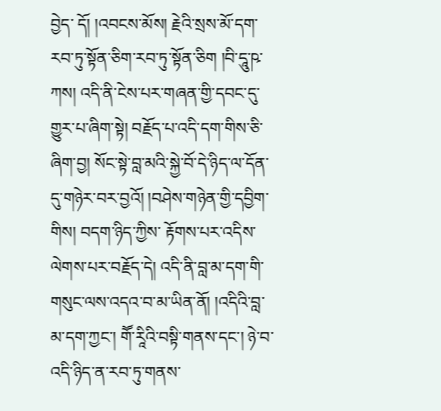བྱེད་ དོ། །འབངས་མོས། རྗེའི་སྲས་མོ་དག་རབ་ཏུ་སྟོན་ཅིག་རབ་ཏུ་སྟོན་ཅིག །བི་དཱུ་ཥ་ཀས། འདི་ནི་ངེས་པར་གཞན་གྱི་དབང་དུ་གྱུར་པ་ཞིག་སྟེ། བརྗོད་པ་འདི་དག་གིས་ཅི་ཞིག་བྱ། སོང་སྟེ་བླ་མའི་སྐྱེ་བོ་དེ་ཉིད་ལ་དོན་དུ་གཉེར་བར་བྱའོ། །བཤེས་གཉེན་གྱི་དབྱིག་གིས། བདག་ཉིད་ཀྱིས་ རྟོགས་པར་འདིས་ལེགས་པར་བརྗོད་དེ། འདི་ནི་བླ་མ་དག་གི་གསུང་ལས་འདའ་བ་མ་ཡིན་ནོ། །འདིའི་བླ་མ་དག་ཀྱང་། གཽ་རཱིའི་བསྟི་གནས་དང་། ཉེ་བ་འདི་ཉིད་ན་རབ་ཏུ་གནས་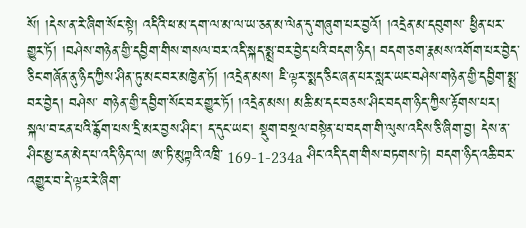སོ། །དེས་ན་རེ་ཞིག་སོང་སྟེ། འདིའི་ཕ་མ་དག་ལ་མ་ལ་ཡ་ཅན་མ་ལེན་དུ་གཞུག་པར་བྱའོ། །འདྲེན་མ་དབུགས་ ཕྱིན་པར་གྱུར་ཏོ། །བཤེས་གཉེན་གྱི་དབྱིག་གིས་གསལ་བར་འདི་སྐད་སྨྲ་བར་བྱེད་པའི་བདག་ཉིད། བདག་ཅག་རྣམས་འགོག་པར་བྱེད་ཅིང་གཞོན་ནུ་ཉིད་ཀྱིས་ཤིན་ཏུ་མང་བར་མཁྱེན་ཏོ། །འདྲེན་མས། ཇི་ལྟར་སྨད་ཅིང་ཞན་པར་སླར་ཡང་བཤེས་གཉེན་གྱི་དབྱིག་སྨྲ་བར་བྱེད། བཤེས་ གཉེན་གྱི་དབྱིག་སོང་བར་གྱུར་ཏོ། །འདྲེན་མས། མཆི་མ་དང་བཅས་ཤིང་བདག་ཉིད་ཀྱིས་རྟོགས་པར། སྐལ་བ་ངན་པའི་རྙོག་པས་དྲི་མར་བྱས་ཤིང་། ད་དུང་ཡང་། སྡུག་བསྔལ་བསྟེན་པ་བདག་གི་ལུས་འདིས་ཅི་ཞིག་བྱ། དེས་ན་ཤིང་མྱ་ངན་མེད་པ་འདི་ཉིད་ལ། ཨ་ཏི་མུཀྟའི་འཁྲི་ 169-1-234a ཤིང་འདི་དག་གིས་བཏགས་ཏེ། བདག་ཉིད་འཆི་བར་འགྱུར་བ་དེ་ལྟར་རེ་ཞིག་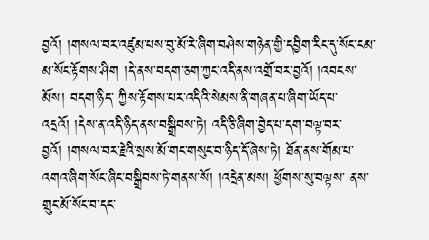བྱའོ། །གསལ་བར་འཛུམ་པས་བུ་མོ་རེ་ཞིག་བཤེས་གཉེན་གྱི་དབྱིག་རིང་དུ་སོང་ངམ་མ་སོང་རྟོགས་ཤིག །དེ་ནས་བདག་ཅག་ཀྱང་འདི་ནས་འགྲོ་བར་བྱའོ། །འབངས་མོས། བདག་ཉིད་ ཀྱིས་རྟོགས་པར་འདིའི་སེམས་ནི་གཞན་པ་ཞིག་ཡོད་པ་འདྲའོ། །དེས་ན་འདི་ཉིད་ནས་བསྒྲིབས་ཏེ། འདི་ཅི་ཞིག་བྱེད་པ་དག་བལྟ་བར་བྱའོ། །གསལ་བར་རྗེའི་སྲས་མོ་གང་གསུང་བ་ཉིད་དོ་ཞེས་ཏེ། ཐོན་ནས་གོམ་པ་འགའ་ཞིག་སོང་ཞིང་བསྒྲིབས་ཏེ་གནས་སོ། །འདྲེན་མས། ཕྱོགས་སུ་བལྟས་ ནས་གྲུང་མོ་སོང་བ་དང་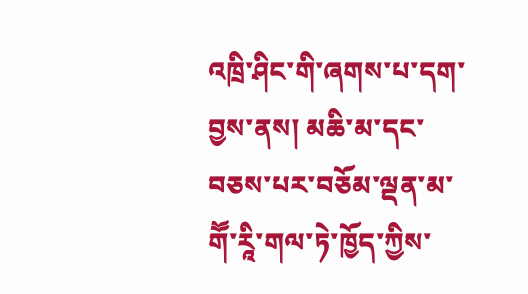འཁྲི་ཤིང་གི་ཞགས་པ་དག་བྱས་ནས། མཆི་མ་དང་བཅས་པར་བཅོམ་ལྡན་མ་གཽ་རཱི་གལ་ཏེ་ཁྱོད་ཀྱིས་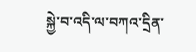སྐྱེ་བ་འདི་ལ་བཀའ་དྲིན་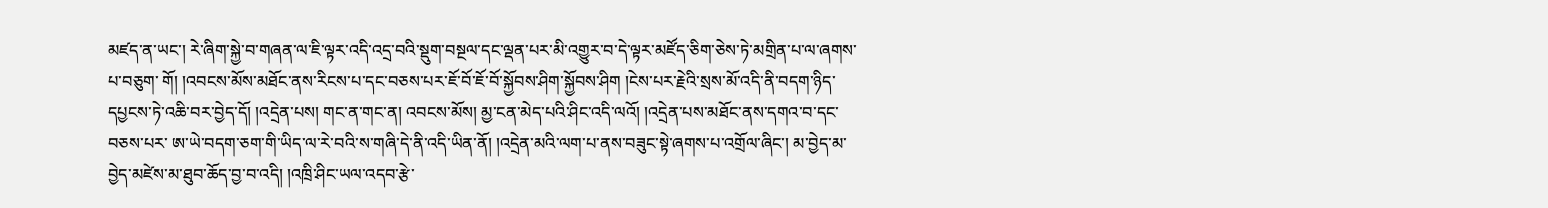མཛད་ན་ཡང་། རེ་ཞིག་སྐྱེ་བ་གཞན་ལ་ཇི་ལྟར་འདི་འདྲ་བའི་སྡུག་བསྔལ་དང་ལྡན་པར་མི་འགྱུར་བ་དེ་ལྟར་མཛོད་ཅིག་ཅེས་ཏེ་མགྲིན་པ་ལ་ཞགས་པ་བཅུག་ གོ། །འབངས་མོས་མཐོང་ནས་རིངས་པ་དང་བཅས་པར་ཇོ་བོ་ཇོ་བོ་སྐྱོབས་ཤིག་སྐྱོབས་ཤིག །ངེས་པར་རྗེའི་སྲས་མོ་འདི་ནི་བདག་ཉིད་དཔྱངས་ཏེ་འཆི་བར་བྱེད་དོ། །འདྲེན་པས། གང་ན་གང་ན། འབངས་མོས། མྱ་ངན་མེད་པའི་ཤིང་འདི་ལའོ། །འདྲེན་པས་མཐོང་ནས་དགའ་བ་དང་བཅས་པར་ ཨ་ཡེ་བདག་ཅག་གི་ཡིད་ལ་རེ་བའི་ས་གཞི་དེ་ནི་འདི་ཡིན་ནོ། །འདྲེན་མའི་ལག་པ་ནས་བཟུང་སྟེ་ཞགས་པ་འགྲོལ་ཞིང་། མ་བྱེད་མ་བྱེད་མཛེས་མ་ཐུབ་ཆོད་བྱ་བ་འདི། །འཁྲི་ཤིང་ཡལ་འདབ་རྩེ་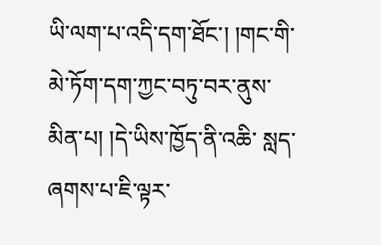ཡི་ལག་པ་འདི་དག་ཐོང་། །གང་གི་མེ་ཏོག་དག་ཀྱང་བཏུ་བར་ནུས་མིན་པ། །དེ་ཡིས་ཁྱོད་ནི་འཆི་ སླད་ཞགས་པ་ཇི་ལྟར་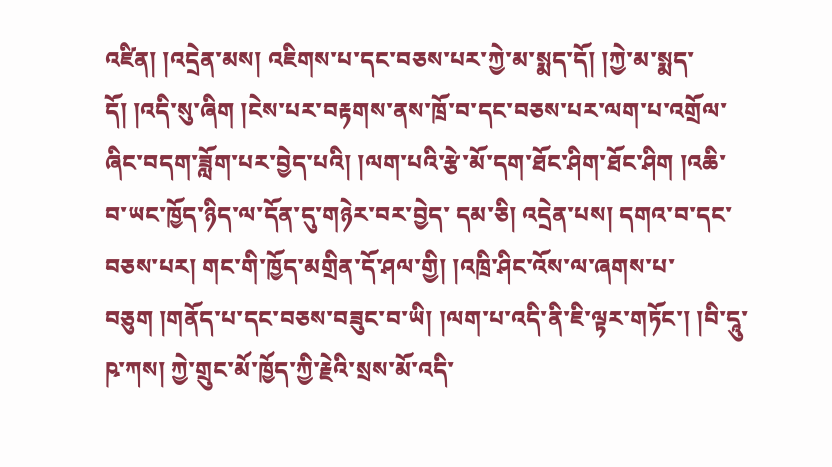འཛིན། །འདྲེན་མས། འཇིགས་པ་དང་བཅས་པར་ཀྱེ་མ་སྨད་དོ། །ཀྱེ་མ་སྨད་དོ། །འདི་སུ་ཞིག །ངེས་པར་བརྟགས་ནས་ཁྲོ་བ་དང་བཅས་པར་ལག་པ་འགྲོལ་ཞིང་བདག་ཟློག་པར་བྱེད་པའི། །ལག་པའི་རྩེ་མོ་དག་ཐོང་ཤིག་ཐོང་ཤིག །འཆི་བ་ཡང་ཁྱོད་ཉིད་ལ་དོན་དུ་གཉེར་བར་བྱེད་ དམ་ཅི། འདྲེན་པས། དགའ་བ་དང་བཅས་པར། གང་གི་ཁྱོད་མགྲིན་དོ་ཤལ་གྱི། །འཁྲི་ཤིང་འོས་ལ་ཞགས་པ་བཅུག །གནོད་པ་དང་བཅས་བཟུང་བ་ཡི། །ལག་པ་འདི་ནི་ཇི་ལྟར་གཏོང་། །བི་དཱུ་ཥ་ཀས། ཀྱེ་གྲུང་མོ་ཁྱོད་ཀྱི་རྗེའི་སྲས་མོ་འདི་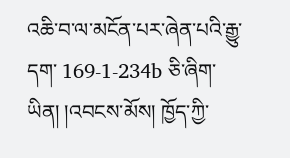འཆི་བ་ལ་མངོན་པར་ཞེན་པའི་རྒྱུ་དག་ 169-1-234b ཅི་ཞིག་ཡིན། །འབངས་མོས། ཁྱོད་ཀྱི་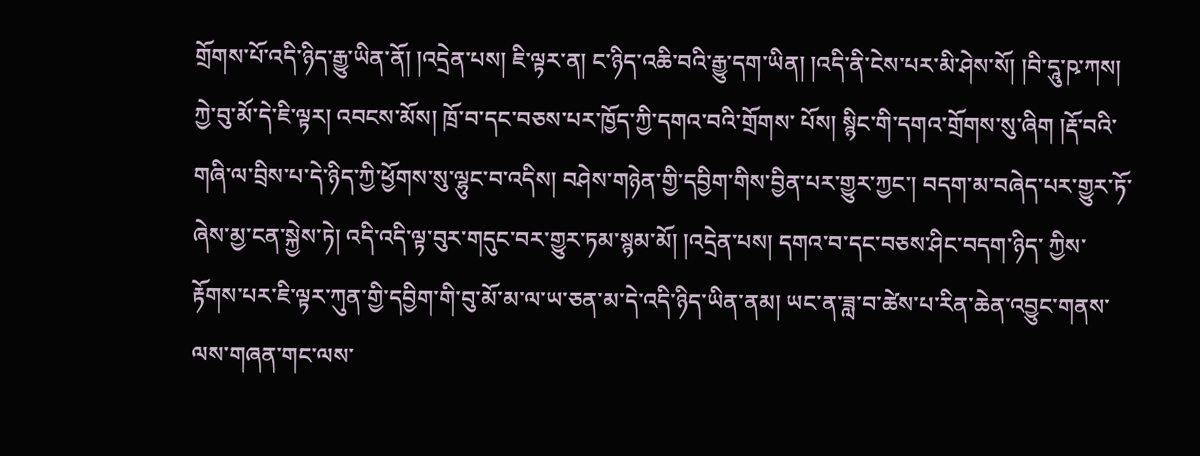གྲོགས་པོ་འདི་ཉིད་རྒྱུ་ཡིན་ནོ། །འདྲེན་པས། ཇི་ལྟར་ན། ང་ཉིད་འཆི་བའི་རྒྱུ་དག་ཡིན། །འདི་ནི་ངེས་པར་མི་ཤེས་སོ། །བི་དཱུ་ཥ་ཀས། ཀྱེ་བུ་མོ་དེ་ཇི་ལྟར། འབངས་མོས། ཁྲོ་བ་དང་བཅས་པར་ཁྱོད་ཀྱི་དགའ་བའི་གྲོགས་ པོས། སྙིང་གི་དགའ་གྲོགས་སུ་ཞིག །རྡོ་བའི་གཞི་ལ་བྲིས་པ་དེ་ཉིད་ཀྱི་ཕྱོགས་སུ་ལྷུང་བ་འདིས། བཤེས་གཉེན་གྱི་དབྱིག་གིས་བྱིན་པར་གྱུར་ཀྱང་། བདག་མ་བཞེད་པར་གྱུར་ཏོ་ཞེས་མྱ་ངན་སྐྱེས་ཏེ། འདི་འདི་ལྟ་བུར་གདུང་བར་གྱུར་ཏམ་སྙམ་མོ། །འདྲེན་པས། དགའ་བ་དང་བཅས་ཤིང་བདག་ཉིད་ ཀྱིས་རྟོགས་པར་ཇི་ལྟར་ཀུན་གྱི་དབྱིག་གི་བུ་མོ་མ་ལ་ཡ་ཅན་མ་དེ་འདི་ཉིད་ཡིན་ནམ། ཡང་ན་ཟླ་བ་ཚེས་པ་རིན་ཆེན་འབྱུང་གནས་ལས་གཞན་གང་ལས་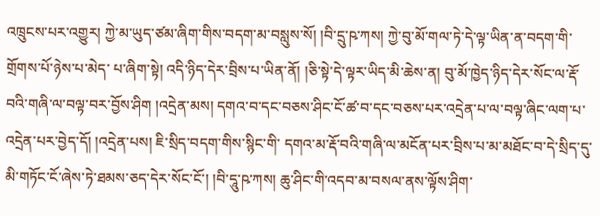འཁྲུངས་པར་འགྱུར། ཀྱེ་མ་ཡུད་ཙམ་ཞིག་གིས་བདག་མ་བསླུས་སོ། །བི་དྲུ་ཥ་ཀས། ཀྱེ་བུ་མོ་གལ་ཏེ་དེ་ལྟ་ཡིན་ན་བདག་གི་གྲོགས་པོ་ཉེས་པ་མེད་ པ་ཞིག་སྟེ། འདི་ཉིད་དེར་བྲིས་པ་ཡིན་ནོ། །ཅི་སྟེ་དེ་ལྟར་ཡིད་མི་ཆེས་ན། བུ་མོ་ཁྱེད་ཉིད་དེར་སོང་ལ་རྡོ་བའི་གཞི་ལ་བལྟ་བར་བྱོས་ཤིག །འདྲེན་མས། དགའ་བ་དང་བཅས་ཤིང་ངོ་ཚ་བ་དང་བཅས་པར་འདྲེན་པ་ལ་བལྟ་ཞིང་ལག་པ་འདྲེན་པར་བྱེད་དོ། །འདྲེན་པས། ཇི་སྲིད་བདག་གིས་སྙིང་གི་ དགའ་མ་རྡོ་བའི་གཞི་ལ་མངོན་པར་བྲིས་པ་མ་མཐོང་བ་དེ་སྲིད་དུ་མི་གཏོང་ངོ་ཞེས་ཏེ་ཐམས་ཅད་དེར་སོང་ངོ་། །བི་དཱུ་ཥ་ཀས། ཆུ་ཤིང་གི་འདབ་མ་བསལ་ནས་ལྟོས་ཤིག་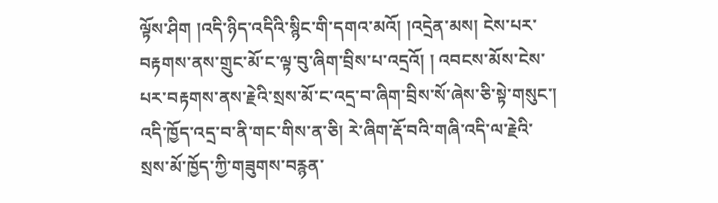ལྟོས་ཤིག །འདི་ཉིད་འདིའི་སྙིང་གི་དགའ་མའོ། །འདྲེན་མས། ངེས་པར་བརྟགས་ནས་གྲུང་མོ་ང་ལྟ་བུ་ཞིག་བྲིས་པ་འདྲའོ། ། འབངས་མོས་ངེས་པར་བརྟགས་ནས་རྗེའི་སྲས་མོ་ང་འདྲ་བ་ཞིག་བྲིས་སོ་ཞེས་ཅི་སྟེ་གསུང་། འདི་ཁྱོད་འདྲ་བ་ནི་གང་གིས་ན་ཅི། རེ་ཞིག་རྡོ་བའི་གཞི་འདི་ལ་རྗེའི་སྲས་མོ་ཁྱོད་ཀྱི་གཟུགས་བརྙན་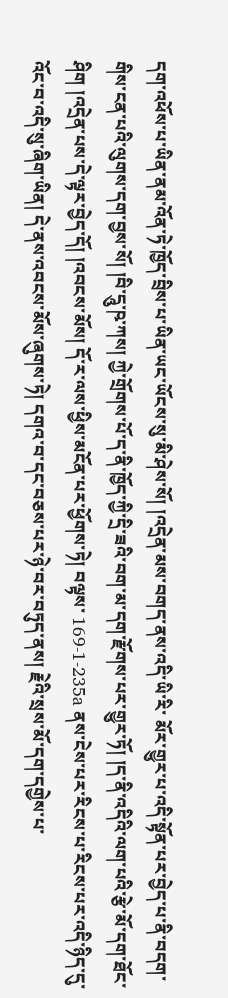དག་འཕོས་པ་ཡིན་ནམ་འོན་ཏེ་ཁྱོད་བྲིས་པ་ཡིན་ཡང་ཡོངས་སུ་མི་ཤེས་སོ། །འདྲེན་མས་བགད་ནས་འདི་ཡི་རི་ མོར་གྱུར་པ་འདི་སྟོན་པར་བྱེད་པ་ནི་བདག་གིས་ངན་པའི་ལུགས་དག་བྱས་སོ། །བི་དཱུ་ཥ་ཀས། ཀྱེ་གྲོགས་པོ་ད་ནི་ཁྱོད་ཀྱི་དྲི་ཟའི་བག་མ་དག་རྫོགས་པར་གྱུར་ཏོ། །ད་ནི་འདིའི་ལག་པའི་རྩེ་མོ་དག་ཐོང་ཤིག །འདྲེན་པས་དེ་ལྟར་བྱེད་དོ། །འབངས་མོས། དོ་ར་ལས་ཕྱིས་མངོན་པར་ཕྱོགས་ཏེ། བལྟས་ 169-1-235a ནས་ངེས་པར་རིངས་པ་རིངས་པར་འདི་ཉིད་དུ་འོང་བ་འདི་སུ་ཞིག་ཡིན། དེ་ནས་འབངས་མོས་ཞུགས་ཏེ། དགའ་བ་དང་བཅས་པར་ཉེ་བར་བཏུད་ནས། རྗེའི་སྲས་མོ་དག་དགྱེས་པ་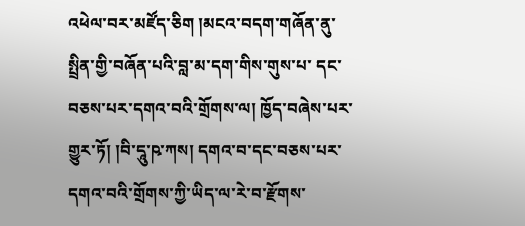འཕེལ་བར་མཛོད་ཅིག །མངའ་བདག་གཞོན་ནུ་སྤྲིན་གྱི་བཞོན་པའི་བླ་མ་དག་གིས་གུས་པ་ དང་བཅས་པར་དགའ་བའི་གྲོགས་ལ། ཁྱོད་བཞེས་པར་གྱུར་ཏོ། །བི་དཱུ་ཥ་ཀས། དགའ་བ་དང་བཅས་པར་དགའ་བའི་གྲོགས་ཀྱི་ཡིད་ལ་རེ་བ་རྫོགས་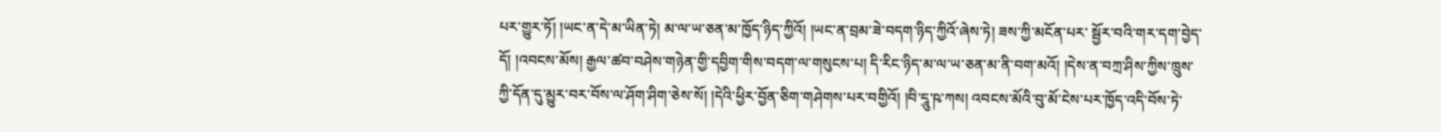པར་གྱུར་ཏོ། །ཡང་ན་དེ་མ་ཡིན་ཏེ། མ་ལ་ཡ་ཅན་མ་ཁྱོད་ཉིད་ཀྱིའོ། །ཡང་ན་བྲམ་ཟེ་བདག་ཉིད་ཀྱིའོ་ཞེས་ཏེ། ཟས་ཀྱི་མངོན་པར་ སྦྱོར་བའི་གར་དག་བྱེད་དོ། །འབངས་མོས། རྒྱལ་ཚབ་བཤེས་གཉེན་གྱི་དབྱིག་གིས་བདག་ལ་གསུངས་པ། དི་རིང་ཉིད་མ་ལ་ཡ་ཅན་མ་ནི་བག་མའོ། །དེས་ན་བཀྲ་ཤིས་ཀྱིས་ཁྲུས་ཀྱི་དོན་དུ་མྱུར་བར་བོས་ལ་ཤོག་ཤིག་ཅེས་སོ། །དེའི་ཕྱིར་བྱོན་ཅིག་གཤེགས་པར་བགྱིའོ། །བི་དཱུ་ཥ་ཀས། འབངས་མོའི་བུ་མོ་ངེས་པར་ཁྱོད་འདི་བོས་ཏེ་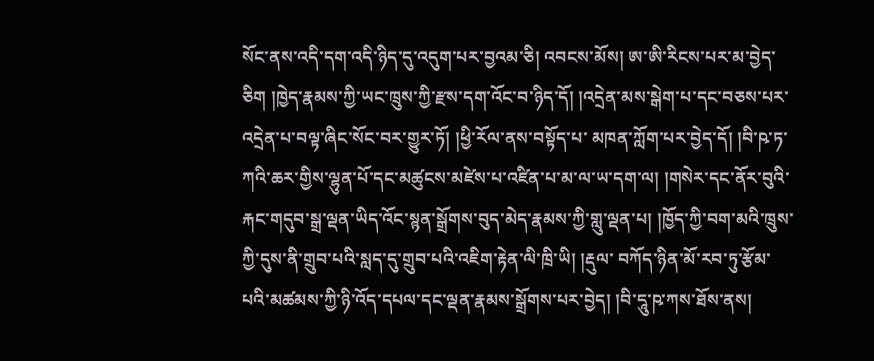སོང་ནས་འདི་དག་འདི་ཉིད་དུ་འདུག་པར་བྱའམ་ཅི། འབངས་མོས། ཨ་ཨི་རིངས་པར་མ་བྱེད་ཅིག །ཁྱེད་རྣམས་ཀྱི་ཡང་ཁྲུས་ཀྱི་རྫས་དག་འོང་བ་ཉིད་དོ། །འདྲེན་མས་སྒེག་པ་དང་བཅས་པར་འདྲེན་པ་བལྟ་ཞིང་སོང་བར་གྱུར་ཏོ། །ཕྱི་རོལ་ནས་བསྟོད་པ་ མཁན་ཀློག་པར་བྱེད་དོ། །བི་ཥ་ཏ་ཀའི་ཆར་གྱིས་ལྷུན་པོ་དང་མཚུངས་མཛེས་པ་འཛིན་པ་མ་ལ་ཡ་དག་ལ། །གསེར་དང་ནོར་བུའི་རྐང་གདུབ་སྒྲ་ལྡན་ཡིད་འོང་སྙན་སྒྲོགས་བུད་མེད་རྣམས་ཀྱི་གླུ་ལྡན་པ། །ཁྱོད་ཀྱི་བག་མའི་ཁྲུས་ཀྱི་དུས་ནི་གྲུབ་པའི་སླད་དུ་གྲུབ་པའི་འཇིག་རྟེན་ལི་ཁྲི་ཡི། །རྡུལ་ བཀོད་ཉིན་མོ་རབ་ཏུ་རྩོམ་པའི་མཚམས་ཀྱི་ཉི་འོད་དཔལ་དང་ལྡན་རྣམས་སྒྲོགས་པར་བྱེད། །བི་དཱུ་ཥ་ཀས་ཐོས་ནས།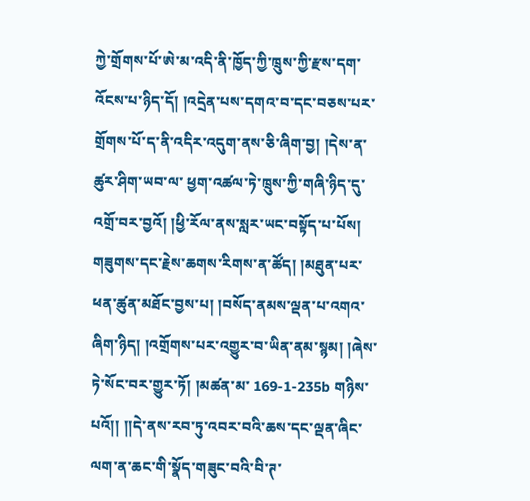ཀྱེ་གྲོགས་པོ་ཨེ་མ་འདི་ནི་ཁྱོད་ཀྱི་ཁྲུས་ཀྱི་རྫས་དག་འོངས་པ་ཉིད་དོ། །འདྲེན་པས་དགའ་བ་དང་བཅས་པར་གྲོགས་པོ་ད་ནི་འདིར་འདུག་ནས་ཅི་ཞིག་བྱ། །དེས་ན་ཚུར་ཤིག་ཡབ་ལ་ ཕྱག་འཚལ་ཏེ་ཁྲུས་ཀྱི་གཞི་ཉིད་དུ་འགྲོ་བར་བྱའོ། །ཕྱི་རོལ་ནས་སླར་ཡང་བསྟོད་པ་པོས། གཟུགས་དང་རྗེས་ཆགས་རིགས་ན་ཚོད། །མཐུན་པར་ཕན་ཚུན་མཐོང་བྱས་པ། །བསོད་ནམས་ལྡན་པ་འགའ་ཞིག་ཉིད། །འགྲོགས་པར་འགྱུར་བ་ཡིན་ནམ་སྙམ། །ཞེས་ཏེ་སོང་བར་གྱུར་ཏོ། །མཚན་མ་ 169-1-235b གཉིས་པའོ།། །།དེ་ནས་རབ་ཏུ་འབར་བའི་ཆས་དང་ལྡན་ཞིང་ལག་ན་ཆང་གི་སྣོད་གཟུང་བའི་བི་ཊ་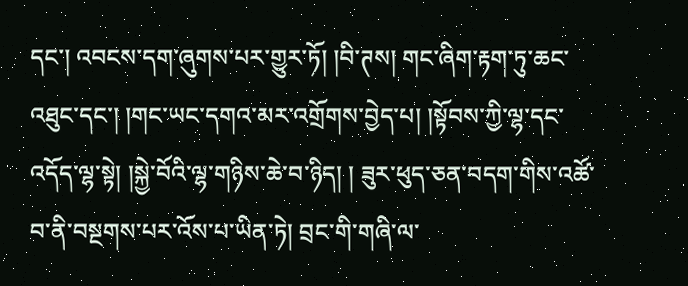དང་། འབངས་དག་ཞུགས་པར་གྱུར་ཏོ། །བི་ཊས། གང་ཞིག་རྟག་ཏུ་ཆང་འཐུང་དང་། །གང་ཡང་དགའ་མར་འགྲོགས་བྱེད་པ། །སྟོབས་ཀྱི་ལྷ་དང་འདོད་ལྷ་སྟེ། །སྐྱེ་བོའི་ལྷ་གཉིས་ཆེ་བ་ཉིད། ། ཟུར་ཕུད་ཅན་བདག་གིས་འཚོ་བ་ནི་བསྔགས་པར་འོས་པ་ཡིན་ཏེ། བྲང་གི་གཞི་ལ་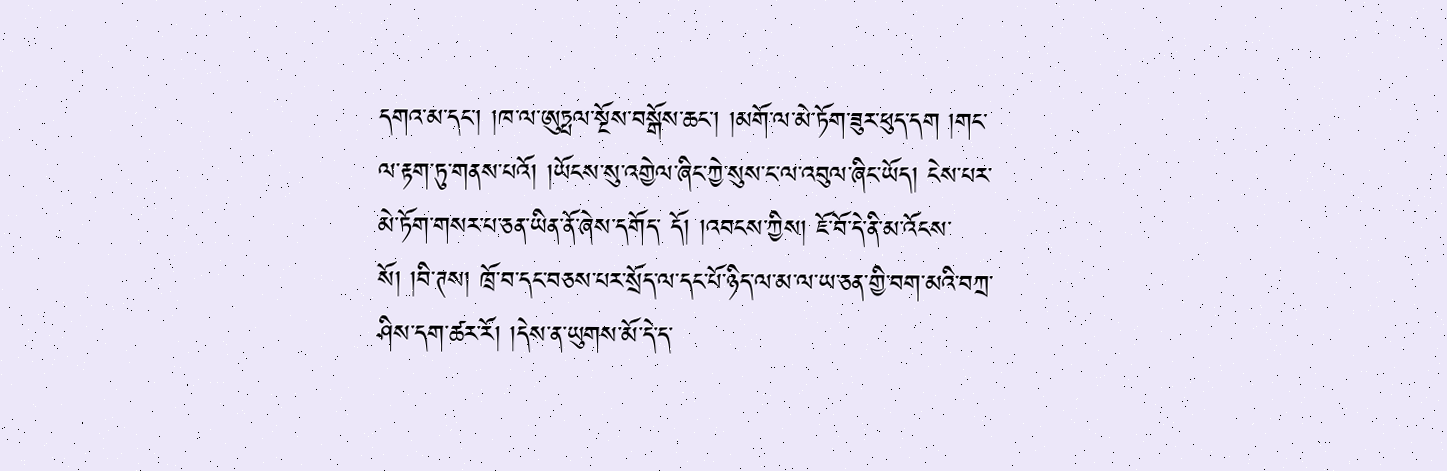དགའ་མ་དང་། །ཁ་ལ་ཨུཏྤལ་སྔོས་བསྒོས་ཆང་། །མགོ་ལ་མེ་ཏོག་ཟུར་ཕུད་དག །གང་ལ་རྟག་ཏུ་གནས་པའོ། །ཡོངས་སུ་འགྱེལ་ཞིང་ཀྱེ་སུས་ང་ལ་འབུལ་ཞིང་ཡོད། ངེས་པར་མེ་ཏོག་གསར་པ་ཅན་ཡིན་ནོ་ཞེས་དགོད་ དོ། །འབངས་ཀྱིས། ཇོ་བོ་དེ་ནི་མ་འོངས་སོ། །བི་ཊས། ཁྲོ་བ་དང་བཅས་པར་སྲོད་ལ་དང་པོ་ཉིད་ལ་མ་ལ་ཡ་ཅན་གྱི་བག་མའི་བཀྲ་ཤིས་དག་ཚར་རོ། །དེས་ན་ཡུགས་མོ་དེ་ད་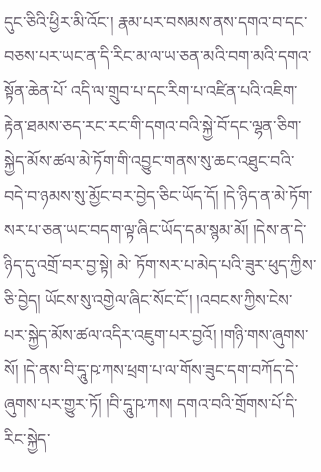དུང་ཅིའི་ཕྱིར་མི་འོང་། རྣམ་པར་བསམས་ནས་དགའ་བ་དང་བཅས་པར་ཡང་ན་དི་རིང་མ་ལ་ཡ་ཅན་མའི་བག་མའི་དགའ་སྟོན་ཆེན་པོ་ འདི་ལ་གྲུབ་པ་དང་རིག་པ་འཛིན་པའི་འཇིག་རྟེན་ཐམས་ཅད་རང་རང་གི་དགའ་བའི་སྐྱེ་བོ་དང་ལྷན་ཅིག་སྐྱེད་མོས་ཚལ་མེ་ཏོག་གི་འབྱུང་གནས་སུ་ཆང་འཐུང་བའི་བདེ་བ་ཉམས་སུ་མྱོང་བར་བྱེད་ཅིང་ཡོད་དོ། །དེ་ཉིད་ན་མེ་ཏོག་སར་པ་ཅན་ཡང་བདག་ལྟ་ཞིང་ཡོད་དམ་སྙམ་མོ། །དེས་ན་དེ་ཉིད་དུ་འགྲོ་བར་བྱ་སྟེ། མེ་ ཏོག་སར་པ་མེད་པའི་ཟུར་ཕུད་ཀྱིས་ཅི་བྱེད། ཡོངས་སུ་འགྱེལ་ཞིང་སོང་ངོ་། །འབངས་ཀྱིས་ངེས་པར་སྐྱེད་མོས་ཚལ་འདིར་འཇུག་པར་བྱའོ། །གཉི་གས་ཞུགས་སོ། །དེ་ནས་བི་དཱུ་ཥ་ཀས་ཕྲག་པ་ལ་གོས་ཟུང་དག་བཀོད་དེ་ཞུགས་པར་གྱུར་ཏོ། །བི་དཱུ་ཥ་ཀས། དགའ་བའི་གྲོགས་པོ་དི་རིང་སྐྱེད་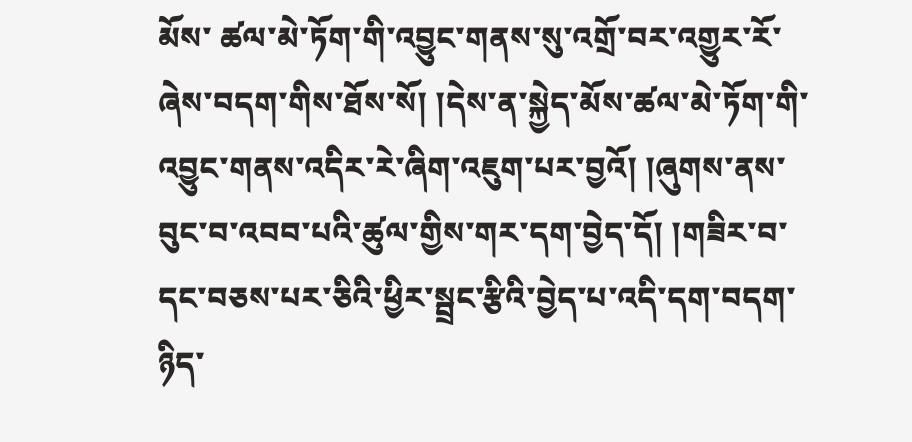མོས་ ཚལ་མེ་ཏོག་གི་འབྱུང་གནས་སུ་འགྲོ་བར་འགྱུར་རོ་ཞེས་བདག་གིས་ཐོས་སོ། །དེས་ན་སྐྱེད་མོས་ཚལ་མེ་ཏོག་གི་འབྱུང་གནས་འདིར་རེ་ཞིག་འཇུག་པར་བྱའོ། །ཞུགས་ནས་བུང་བ་འབབ་པའི་ཚུལ་གྱིས་གར་དག་བྱེད་དོ། །གཟིར་བ་དང་བཅས་པར་ཅིའི་ཕྱིར་སྦྲང་རྩིའི་བྱེད་པ་འདི་དག་བདག་ཉིད་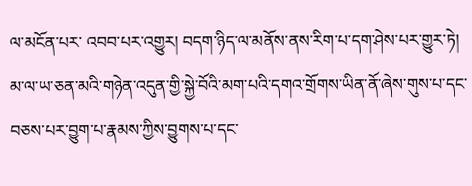ལ་མངོན་པར་ འབབ་པར་འགྱུར། བདག་ཉིད་ལ་མནོས་ནས་རིག་པ་དག་ཤེས་པར་གྱུར་ཏེ། མ་ལ་ཡ་ཅན་མའི་གཉེན་འདུན་གྱི་སྐྱེ་བོའི་མག་པའི་དགའ་གྲོགས་ཡིན་ནོ་ཞེས་གུས་པ་དང་བཅས་པར་བྱུག་པ་རྣམས་ཀྱིས་བྱུགས་པ་དང་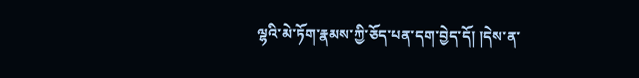ལྷའི་མེ་ཏོག་རྣམས་ཀྱི་ཅོད་པན་དག་བྱེད་དོ། །དེས་ན་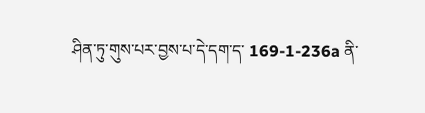ཤིན་ཏུ་གུས་པར་བྱས་པ་དེ་དག་ད་ 169-1-236a ནི་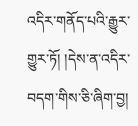འདིར་གནོད་པའི་རྒྱུར་གྱུར་ཏོ། །དེས་ན་འདིར་བདག་གིས་ཅི་ཞིག་བྱ།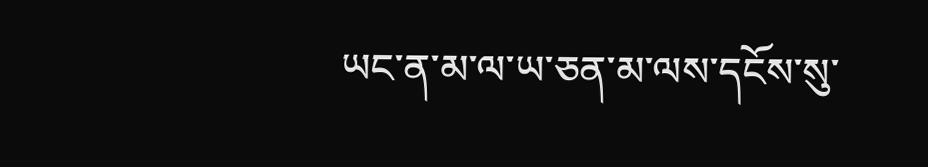ཡང་ན་མ་ལ་ཡ་ཅན་མ་ལས་དངོས་སུ་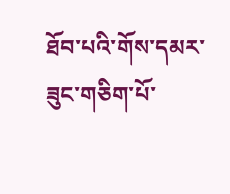ཐོབ་པའི་གོས་དམར་ཟུང་གཅིག་པོ་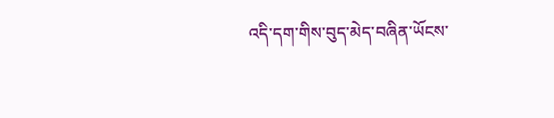འདི་དག་གིས་བུད་མེད་བཞིན་ཡོངས་